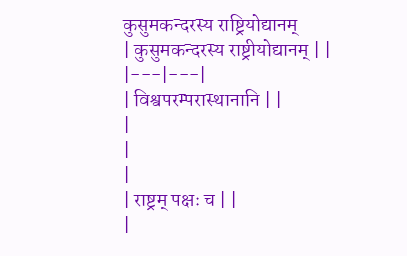कुसुमकन्दरस्य राष्ट्रियोद्यानम्
| कुसुमकन्दरस्य राष्ट्रीयोद्यानम् | |
|---|---|
| विश्वपरम्परास्थानानि | |
|
|
|
| राष्ट्रम् पक्षः च | |
|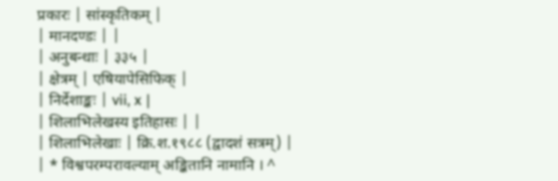प्रकारः | सांस्कृतिकम् |
| मानदण्डः | |
| अनुबन्धाः | ३३५ |
| क्षेत्रम् | एषियापेसिफिक् |
| निर्देशाङ्कः | vii, x |
| शिलाभिलेखस्य इतिहासः | |
| शिलाभिलेखाः | क्रि.श.१९८८ (द्वादशं सत्रम्) |
| * विश्वपरम्परावल्याम् अङ्कितानि नामानि । ^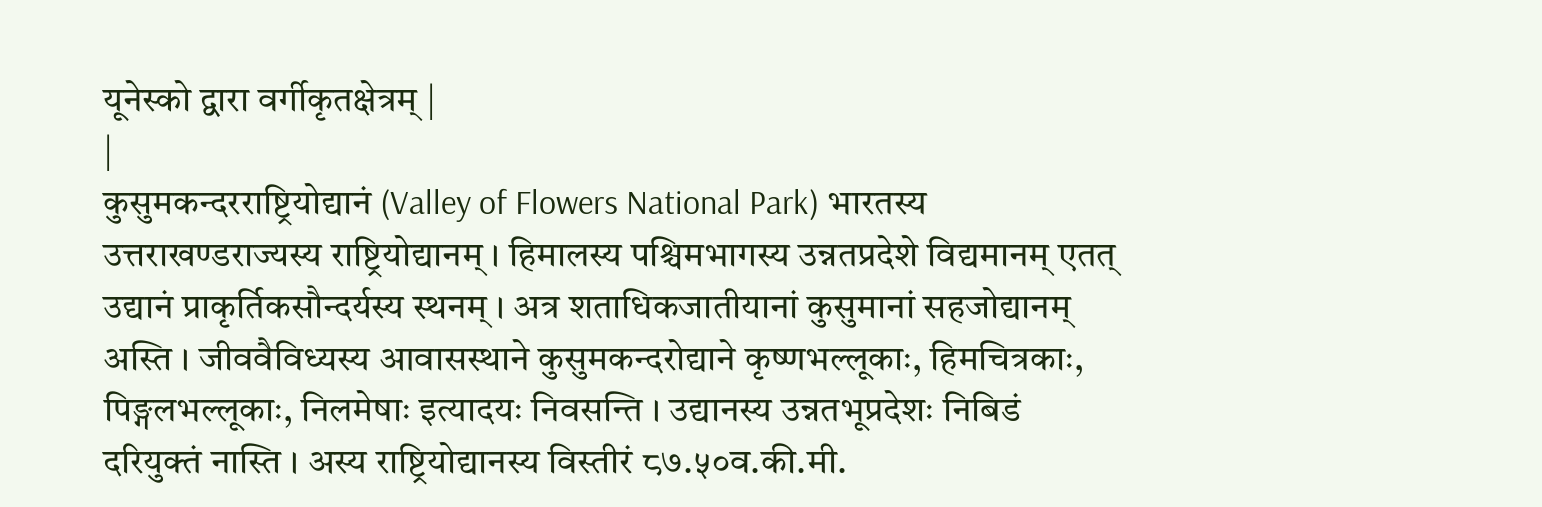यूनेस्को द्वारा वर्गीकृतक्षेत्रम् |
|
कुसुमकन्दरराष्ट्रियोद्यानं (Valley of Flowers National Park) भारतस्य उत्तराखण्डराज्यस्य राष्ट्रियोद्यानम् । हिमालस्य पश्चिमभागस्य उन्नतप्रदेशे विद्यमानम् एतत् उद्यानं प्राकृर्तिकसौन्दर्यस्य स्थनम् । अत्र शताधिकजातीयानां कुसुमानां सहजोद्यानम् अस्ति । जीववैविध्यस्य आवासस्थाने कुसुमकन्दरोद्याने कृष्णभल्लूकाः, हिमचित्रकाः, पिङ्गलभल्लूकाः, निलमेषाः इत्यादयः निवसन्ति । उद्यानस्य उन्नतभूप्रदेशः निबिडं दरियुक्तं नास्ति । अस्य राष्ट्रियोद्यानस्य विस्तीरं ८७.५०व.की.मी.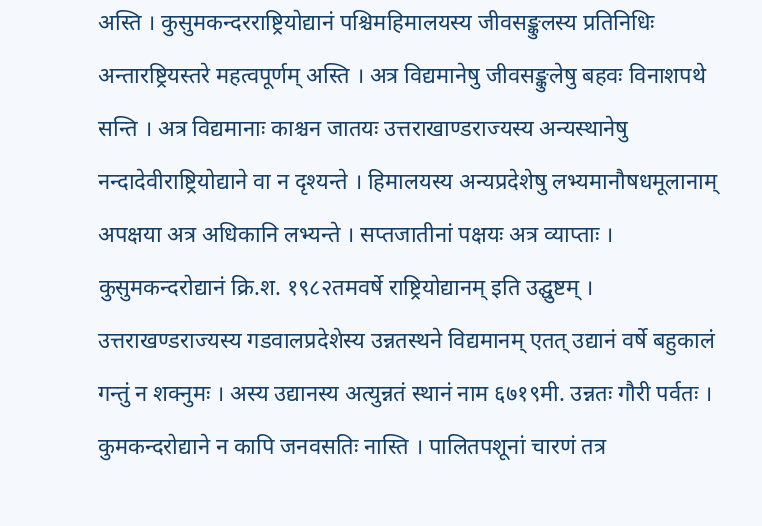अस्ति । कुसुमकन्दरराष्ट्रियोद्यानं पश्चिमहिमालयस्य जीवसङ्कुलस्य प्रतिनिधिः अन्तारष्ट्रियस्तरे महत्वपूर्णम् अस्ति । अत्र विद्यमानेषु जीवसङ्कुलेषु बहवः विनाशपथे सन्ति । अत्र विद्यमानाः काश्चन जातयः उत्तराखाण्डराज्यस्य अन्यस्थानेषु नन्दादेवीराष्ट्रियोद्याने वा न दृश्यन्ते । हिमालयस्य अन्यप्रदेशेषु लभ्यमानौषधमूलानाम् अपक्षया अत्र अधिकानि लभ्यन्ते । सप्तजातीनां पक्षयः अत्र व्याप्ताः । कुसुमकन्दरोद्यानं क्रि.श. १९८२तमवर्षे राष्ट्रियोद्यानम् इति उद्घुष्टम् । उत्तराखण्डराज्यस्य गडवालप्रदेशेस्य उन्नतस्थने विद्यमानम् एतत् उद्यानं वर्षे बहुकालं गन्तुं न शक्नुमः । अस्य उद्यानस्य अत्युन्नतं स्थानं नाम ६७१९मी. उन्नतः गौरी पर्वतः । कुमकन्दरोद्याने न कापि जनवसतिः नास्ति । पालितपशूनां चारणं तत्र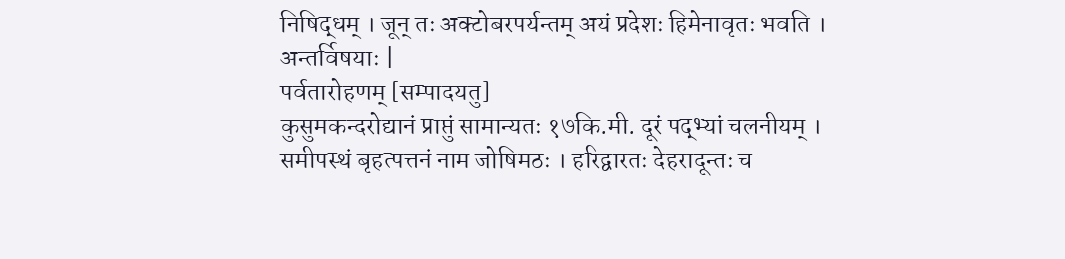निषिद्धम् । जून् तः अक्टोबरपर्यन्तम् अयं प्रदेशः हिमेनावृतः भवति ।
अन्तर्विषयाः |
पर्वतारोहणम् [सम्पादयतु]
कुसुमकन्दरोद्यानं प्राप्तुं सामान्यतः १७कि.मी. दूरं पद्भ्यां चलनीयम् । समीपस्थं बृहत्पत्तनं नाम जोषिमठः । हरिद्वारतः देहरादून्तः च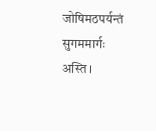जोषिमठपर्यन्तं सुगममार्गः अस्ति ।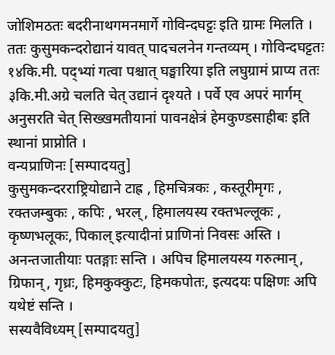जोशिमठतः बदरीनाथगमनमार्गे गोविन्दघट्टः इति ग्रामः मिलति । ततः कुसुमकन्दरोद्यानं यावत् पादचलनेन गन्तव्यम् । गोविन्दघट्टतः १४कि.मी. पद्भ्यां गत्वा पश्चात् घङ्घारिया इति लघुग्रामं प्राप्य ततः ३कि.मी.अग्रे चलति चेत् उद्यानं दृश्यते । पर्वे एव अपरं मार्गम् अनुसरति चेत् सिख्खमतीयानां पावनक्षेत्रं हेमकुण्डसाहीबः इति स्थानां प्राप्नोति ।
वन्यप्राणिनः [सम्पादयतु]
कुसुमकन्दरराष्ट्रियोद्याने टाह्र , हिमचित्रकः , कस्तूरीमृगः , रक्तजम्बुकः , कपिः , भरल् , हिमालयस्य रक्तभल्लूकः , कृष्णभलूकः, पिकाल् इत्यादीनां प्राणिनां निवसः अस्ति । अनन्तजातीयाः पतङ्गाः सन्ति । अपिच हिमालयस्य गरुत्मान्, ग्रिफान्, गृध्रः, हिमकुक्कुटः, हिमकपोतः, इत्यदयः पक्षिणः अपि यथेष्टं सन्ति ।
सस्यवैविध्यम् [सम्पादयतु]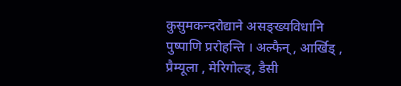कुसुमकन्दरोद्याने असङ्ख्यविधानि पुष्पाणि प्ररोहन्ति । अल्फैन् , आर्खिड् , प्रैम्यूला , मेरिगोल्ड्, डैसी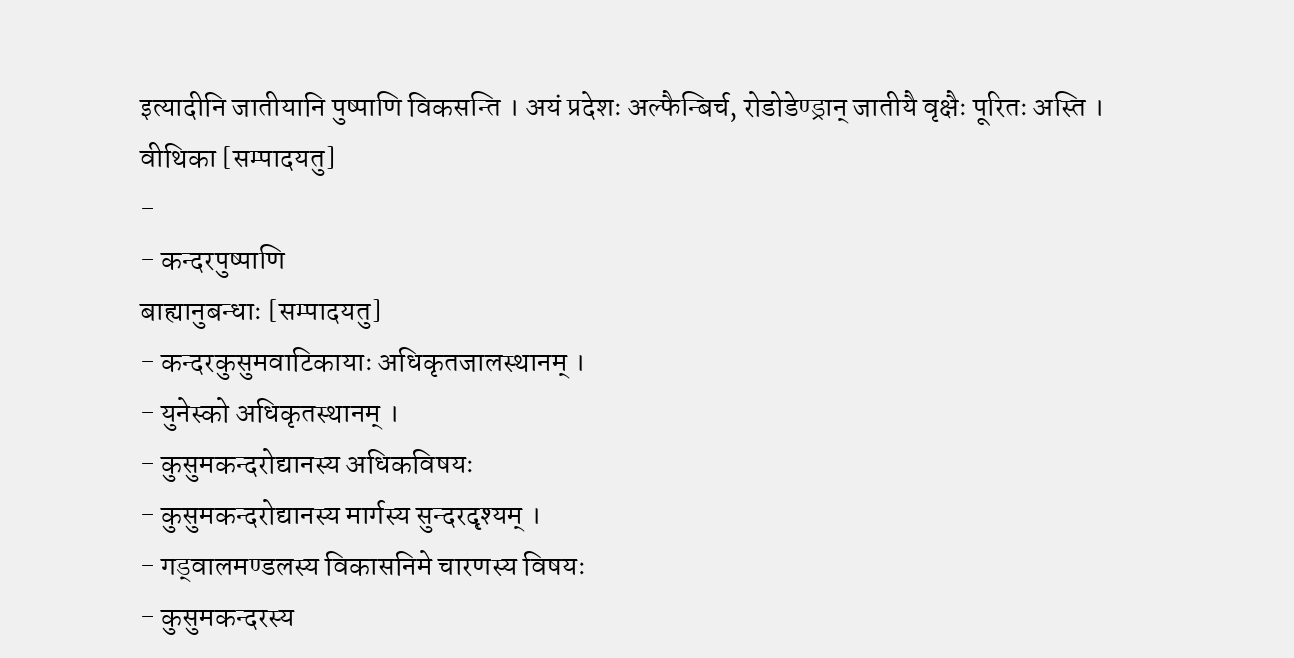इत्यादीनि जातीयानि पुष्पाणि विकसन्ति । अयं प्रदेशः अल्फैन्बिर्च, रोडोडेण्ड्रान् जातीयै वृक्षैः पूरितः अस्ति ।
वीथिका [सम्पादयतु]
-
- कन्दरपुष्पाणि
बाह्यानुबन्धाः [सम्पादयतु]
- कन्दरकुसुमवाटिकायाः अधिकृतजालस्थानम् ।
- युनेस्को अधिकृतस्थानम् ।
- कुसुमकन्दरोद्यानस्य अधिकविषयः
- कुसुमकन्दरोद्यानस्य मार्गस्य सुन्दरदृश्यम् ।
- गड्वालमण्डलस्य विकासनिमे चारणस्य विषयः
- कुसुमकन्दरस्य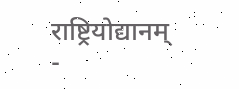राष्ट्रियोद्यानम्
-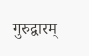गुरुद्वारम्